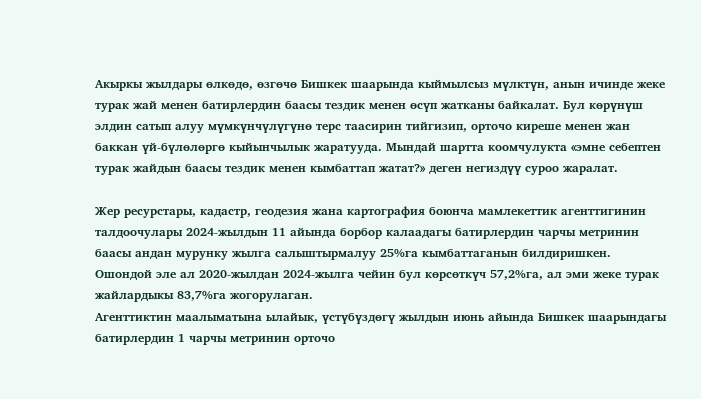Акыркы жылдары өлкөдө, өзгөчө Бишкек шаарында кыймылсыз мүлктүн, анын ичинде жеке турак жай менен батирлердин баасы тездик менен өсүп жатканы байкалат. Бул көрүнүш элдин сатып алуу мүмкүнчүлүгүнө терс таасирин тийгизип, орточо киреше менен жан баккан үй-бүлөлөргө кыйынчылык жаратууда. Мындай шартта коомчулукта «эмне себептен турак жайдын баасы тездик менен кымбаттап жатат?» деген негиздүү суроо жаралат.

Жер ресурстары, кадастр, геодезия жана картография боюнча мамлекеттик агенттигинин талдоочулары 2024-жылдын 11 айында борбор калаадагы батирлердин чарчы метринин баасы андан мурунку жылга салыштырмалуу 25%га кымбаттаганын билдиришкен. Ошондой эле ал 2020-жылдан 2024-жылга чейин бул көрсөткүч 57,2%га, ал эми жеке турак жайлардыкы 83,7%га жогорулаган.
Агенттиктин маалыматына ылайык, үстүбүздөгү жылдын июнь айында Бишкек шаарындагы батирлердин 1 чарчы метринин орточо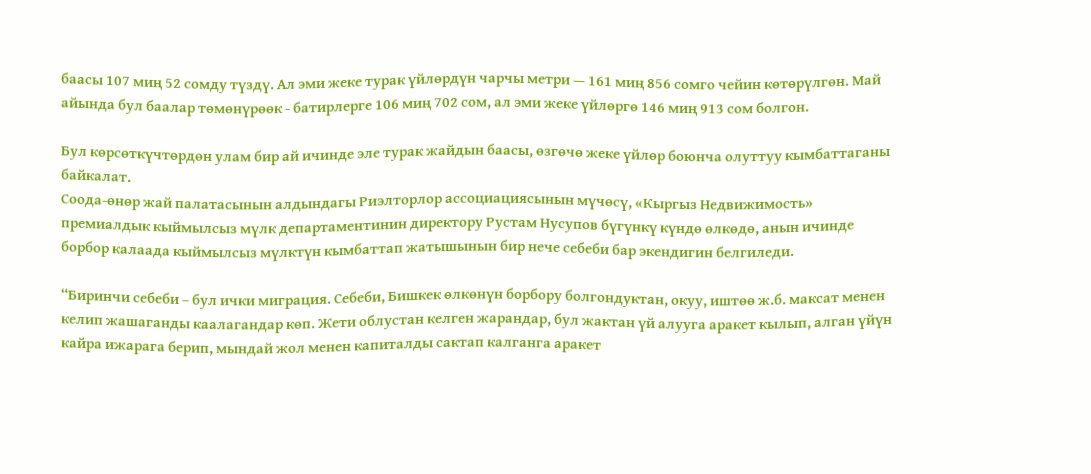баасы 107 миң 52 сомду түздү. Ал эми жеке турак үйлөрдүн чарчы метри — 161 миң 856 сомго чейин көтөрүлгөн. Май айында бул баалар төмөнүрөөк - батирлерге 106 миң 702 сом, ал эми жеке үйлөргө 146 миң 913 сом болгон.

Бул көрсөткүчтөрдөн улам бир ай ичинде эле турак жайдын баасы, өзгөчө жеке үйлөр боюнча олуттуу кымбаттаганы байкалат.
Соода-өнөр жай палатасынын алдындагы Риэлторлор ассоциациясынын мүчөсү, «Кыргыз Недвижимость» премиалдык кыймылсыз мүлк департаментинин директору Рустам Нусупов бүгүнкү күндө өлкөдө, анын ичинде борбор калаада кыймылсыз мүлктүн кымбаттап жатышынын бир нече себеби бар экендигин белгиледи.

“Биринчи себеби – бул ички миграция. Себеби, Бишкек өлкөнүн борбору болгондуктан, окуу, иштөө ж.б. максат менен келип жашаганды каалагандар көп. Жети облустан келген жарандар, бул жактан үй алууга аракет кылып, алган үйүн кайра ижарага берип, мындай жол менен капиталды сактап калганга аракет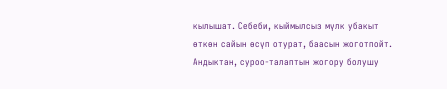кылышат. Себеби, кыймылсыз мүлк убакыт өткөн сайын өсүп отурат, баасын жоготпойт. Андыктан, суроо-талаптын жогору болушу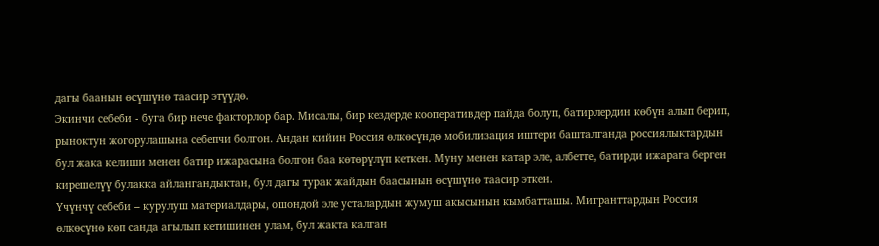дагы баанын өсүшүнө таасир этүүдө.
Экинчи себеби - буга бир нече факторлор бар. Мисалы, бир кездерде кооперативдер пайда болуп, батирлердин көбүн алып берип, рыноктун жогорулашына себепчи болгон. Андан кийин Россия өлкөсүндө мобилизация иштери башталганда россиялыктардын бул жака келиши менен батир ижарасына болгон баа көтөрүлүп кеткен. Муну менен катар эле, албетте, батирди ижарага берген кирешелүү булакка айлангандыктан, бул дагы турак жайдын баасынын өсүшүнө таасир эткен.
Үчүнчү себеби – курулуш материалдары, ошондой эле усталардын жумуш акысынын кымбатташы. Мигранттардын Россия өлкөсүнө көп санда агылып кетишинен улам, бул жакта калган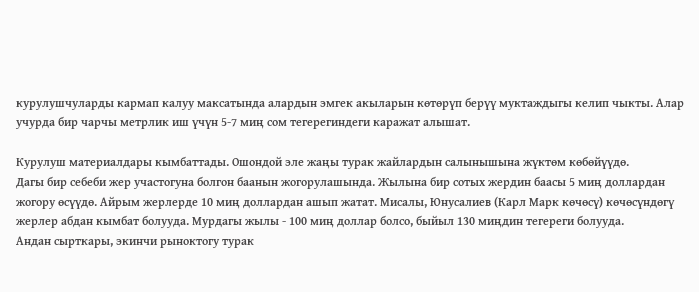курулушчуларды кармап калуу максатында алардын эмгек акыларын көтөрүп берүү муктаждыгы келип чыкты. Алар учурда бир чарчы метрлик иш үчүн 5-7 миң сом тегерегиндеги каражат алышат.

Курулуш материалдары кымбаттады. Ошондой эле жаңы турак жайлардын салынышына жүктөм көбөйүүдө.
Дагы бир себеби жер участогуна болгон баанын жогорулашында. Жылына бир сотых жердин баасы 5 миң доллардан жогору өсүүдө. Айрым жерлерде 10 миң доллардан ашып жатат. Мисалы, Юнусалиев (Карл Марк көчөсү) көчөсүндөгү жерлер абдан кымбат болууда. Мурдагы жылы - 100 миң доллар болсо, быйыл 130 миңдин тегереги болууда.
Андан сырткары, экинчи рыноктогу турак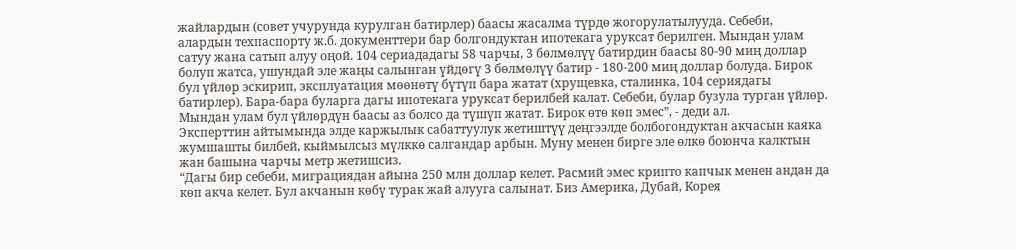жайлардын (совет учурунда курулган батирлер) баасы жасалма түрдө жогорулатылууда. Себеби, алардын техпаспорту ж.б. документтери бар болгондуктан ипотекага уруксат берилген. Мындан улам сатуу жана сатып алуу оңой. 104 сериададагы 58 чарчы, 3 бөлмөлүү батирдин баасы 80-90 миң доллар болуп жатса, ушундай эле жаңы салынган үйдөгү 3 бөлмөлүү батир - 180-200 миң доллар болуда. Бирок бул үйлөр эскирип, эксплуатация мөөнөтү бүтүп бара жатат (хрущевка, сталинка, 104 сериядагы батирлер). Бара-бара буларга дагы ипотекага уруксат берилбей калат. Себеби, булар бузула турган үйлөр. Мындан улам бул үйлөрдүн баасы аз болсо да түшүп жатат. Бирок өтө көп эмес”, - деди ал.
Эксперттин айтымында элде каржылык сабаттуулук жетиштүү деңгээлде болбогондуктан акчасын каяка жумшашты билбей, кыймылсыз мүлккө салгандар арбын. Муну менен бирге эле өлкө боюнча калктын жан башына чарчы метр жетишсиз.
“Дагы бир себеби, миграциядан айына 250 млн доллар келет. Расмий эмес крипто капчык менен андан да көп акча келет. Бул акчанын көбү турак жай алууга салынат. Биз Америка, Дубай, Корея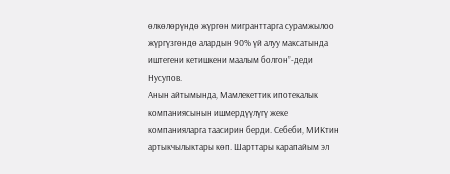өлкөлөрүндө жүргөн мигранттарга сурамжылоо жүргүзгөндө алардын 90% үй алуу максатында иштегени кетишкени маалым болгон”-деди Нусупов.
Анын айтымында, Мамлекеттик ипотекалык компаниясынын ишмердүүлүгү жеке компанияларга таасирин берди. Себеби, МИКтин артыкчылыктары көп. Шарттары карапайым эл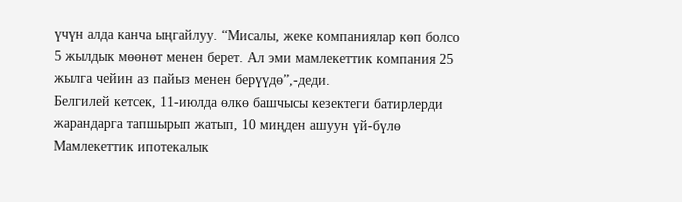үчүн алда канча ыңгайлуу. “Мисалы, жеке компаниялар көп болсо 5 жылдык мөөнөт менен берет. Ал эми мамлекеттик компания 25 жылга чейин аз пайыз менен берүүдө”,-деди.
Белгилей кетсек, 11-июлда өлкө башчысы кезектеги батирлерди жарандарга тапшырып жатып, 10 миңден ашуун үй-бүлө Мамлекеттик ипотекалык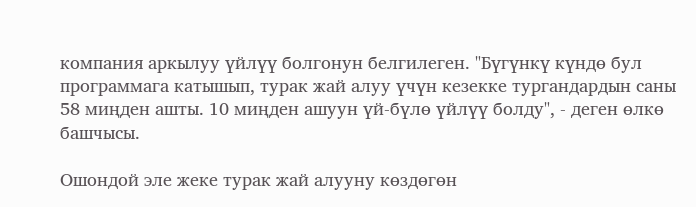компания аркылуу үйлүү болгонун белгилеген. "Бүгүнкү күндө бул программага катышып, турак жай алуу үчүн кезекке тургандардын саны 58 миңден ашты. 10 миңден ашуун үй-бүлө үйлүү болду", - деген өлкө башчысы.

Ошондой эле жеке турак жай алууну көздөгөн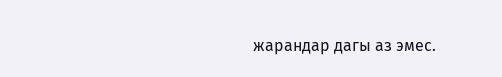жарандар дагы аз эмес.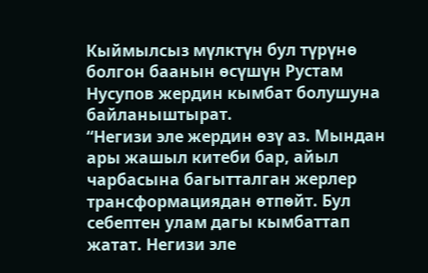Кыймылсыз мүлктүн бул түрүнө болгон баанын өсүшүн Рустам Нусупов жердин кымбат болушуна байланыштырат.
“Негизи эле жердин өзү аз. Мындан ары жашыл китеби бар, айыл чарбасына багытталган жерлер трансформациядан өтпөйт. Бул себептен улам дагы кымбаттап жатат. Негизи эле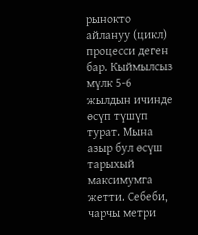рынокто айлануу (цикл) процесси деген бар. Кыймылсыз мүлк 5-6 жылдын ичинде өсүп түшүп турат. Мына азыр бул өсүш тарыхый максимумга жетти. Себеби, чарчы метри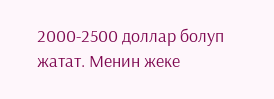2000-2500 доллар болуп жатат. Менин жеке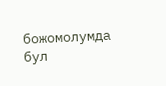божомолумда бул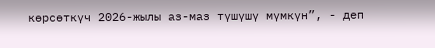көрсөткүч 2026-жылы аз-маз түшүшү мүмкүн”, - деп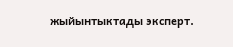жыйынтыктады эксперт.